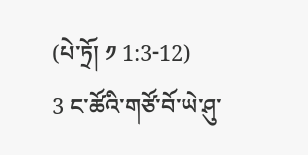(པེ་ཏྲོ། ༡ 1:3-12)
3 ང་ཚོའི་གཙོ་བོ་ཡེ་ཤུ་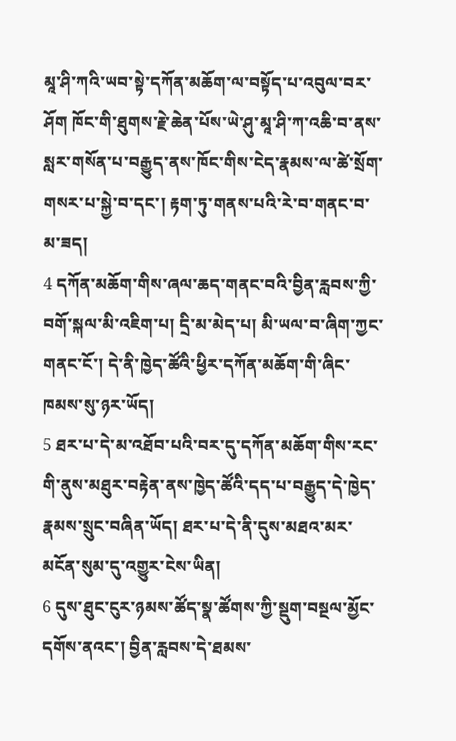མཱ་ཤི་ཀའི་ཡབ་སྟེ་དཀོན་མཆོག་ལ་བསྟོད་པ་འབུལ་བར་ཤོག ཁོང་གི་ཐུགས་རྗེ་ཆེན་པོས་ཡེ་ཤུ་མཱ་ཤི་ཀ་འཆི་བ་ནས་སླར་གསོན་པ་བརྒྱུད་ནས་ཁོང་གིས་ངེད་རྣམས་ལ་ཚེ་སྲོག་གསར་པ་སྐྱེ་བ་དང་། རྟག་ཏུ་གནས་པའི་རེ་བ་གནང་བ་མ་ཟད།
4 དཀོན་མཆོག་གིས་ཞལ་ཆད་གནང་བའི་བྱིན་རླབས་ཀྱི་བགོ་སྐལ་མི་འཇིག་པ། དྲི་མ་མེད་པ། མི་ཡལ་བ་ཞིག་ཀྱང་གནང་ངོ་། དེ་ནི་ཁྱེད་ཚོའི་ཕྱིར་དཀོན་མཆོག་གི་ཞིང་ཁམས་སུ་ཉར་ཡོད།
5 ཐར་པ་དེ་མ་འཐོབ་པའི་བར་དུ་དཀོན་མཆོག་གིས་རང་གི་ནུས་མཐུར་བརྟེན་ནས་ཁྱེད་ཚོའི་དད་པ་བརྒྱུད་དེ་ཁྱེད་རྣམས་སྲུང་བཞིན་ཡོད། ཐར་པ་དེ་ནི་དུས་མཐའ་མར་མངོན་སུམ་དུ་འགྱུར་ངེས་ཡིན།
6 དུས་ཐུང་ངུར་ཉམས་ཚོད་སྣ་ཚོགས་ཀྱི་སྡུག་བསྔལ་མྱོང་དགོས་ནའང་། བྱིན་རླབས་དེ་ཐམས་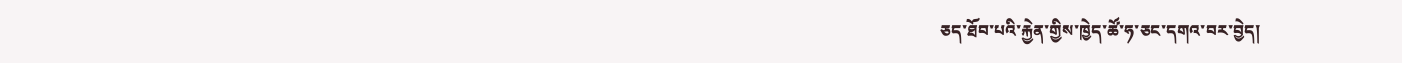ཅད་ཐོབ་པའི་རྐྱེན་གྱིས་ཁྱེད་ཚོ་ཧ་ཅང་དགའ་བར་བྱེད།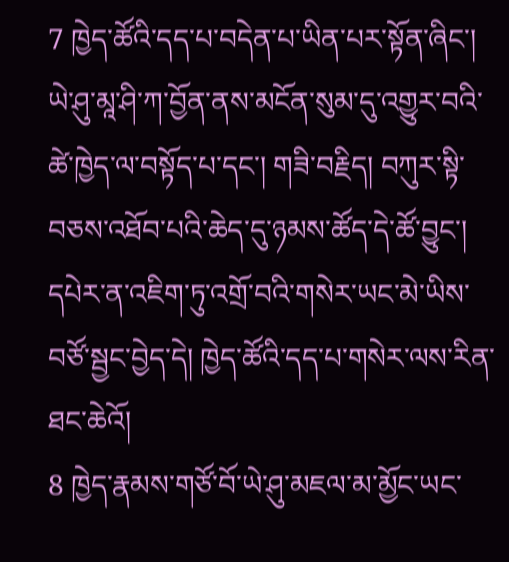7 ཁྱེད་ཚོའི་དད་པ་བདེན་པ་ཡིན་པར་སྟོན་ཞིང་། ཡེ་ཤུ་མཱ་ཤི་ཀ་བྱོན་ནས་མངོན་སུམ་དུ་འགྱུར་བའི་ཚེ་ཁྱེད་ལ་བསྟོད་པ་དང་། གཟི་བརྗིད། བཀུར་སྟི་བཅས་འཐོབ་པའི་ཆེད་དུ་ཉམས་ཚོད་དེ་ཚོ་བྱུང་། དཔེར་ན་འཇིག་ཏུ་འགྲོ་བའི་གསེར་ཡང་མེ་ཡིས་བཙོ་སྦྱང་བྱེད་དེ། ཁྱེད་ཚོའི་དད་པ་གསེར་ལས་རིན་ཐང་ཆེའོ།
8 ཁྱེད་རྣམས་གཙོ་བོ་ཡེ་ཤུ་མཇལ་མ་མྱོང་ཡང་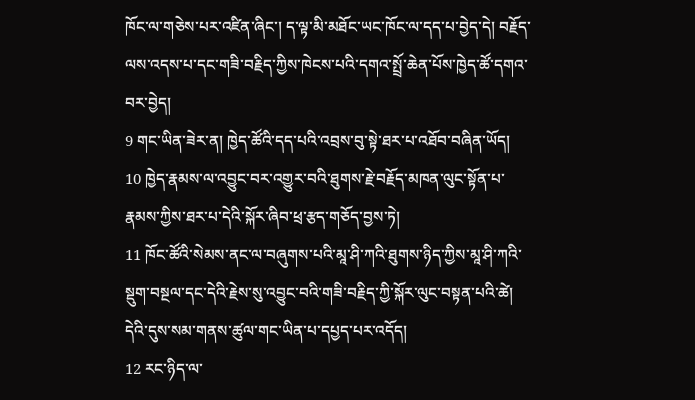ཁོང་ལ་གཅེས་པར་འཛིན་ཞིང་། ད་ལྟ་མི་མཐོང་ཡང་ཁོང་ལ་དད་པ་བྱེད་དེ། བརྗོད་ལས་འདས་པ་དང་གཟི་བརྗིད་ཀྱིས་ཁེངས་པའི་དགའ་སྤྲོ་ཆེན་པོས་ཁྱེད་ཚོ་དགའ་བར་བྱེད།
9 གང་ཡིན་ཟེར་ན། ཁྱེད་ཚོའི་དད་པའི་འབྲས་བུ་སྟེ་ཐར་པ་འཐོབ་བཞིན་ཡོད།
10 ཁྱེད་རྣམས་ལ་འབྱུང་བར་འགྱུར་བའི་ཐུགས་རྗེ་བརྗོད་མཁན་ལུང་སྟོན་པ་རྣམས་ཀྱིས་ཐར་པ་དེའི་སྐོར་ཞིབ་ཕྲ་རྩད་གཅོད་བྱས་ཏེ།
11 ཁོང་ཚོའི་སེམས་ནང་ལ་བཞུགས་པའི་མཱ་ཤི་ཀའི་ཐུགས་ཉིད་ཀྱིས་མཱ་ཤི་ཀའི་སྡུག་བསྔལ་དང་དེའི་རྗེས་སུ་འབྱུང་བའི་གཟི་བརྗིད་ཀྱི་སྐོར་ལུང་བསྟན་པའི་ཚེ། དེའི་དུས་སམ་གནས་ཚུལ་གང་ཡིན་པ་དཔྱད་པར་འདོད།
12 རང་ཉིད་ལ་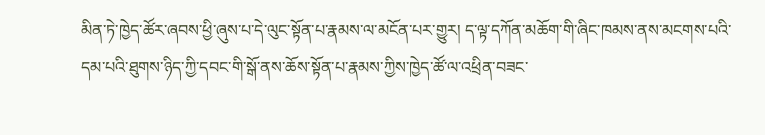མིན་ཏེ་ཁྱེད་ཚོར་ཞབས་ཕྱི་ཞུས་པ་དེ་ལུང་སྟོན་པ་རྣམས་ལ་མངོན་པར་གྱུར། ད་ལྟ་དཀོན་མཆོག་གི་ཞིང་ཁམས་ནས་མངགས་པའི་དམ་པའི་ཐུགས་ཉིད་ཀྱི་དབང་གི་སྒོ་ནས་ཆོས་སྟོན་པ་རྣམས་ཀྱིས་ཁྱེད་ཚོ་ལ་འཕྲིན་བཟང་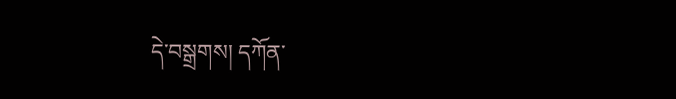དེ་བསྒྲགས། དཀོན་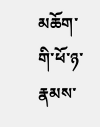མཆོག་གི་ཕོ་ཉ་རྣམས་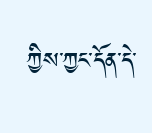ཀྱིས་ཀྱང་དོན་དེ་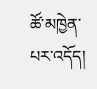ཚོ་མཁྱེན་པར་འདོད།